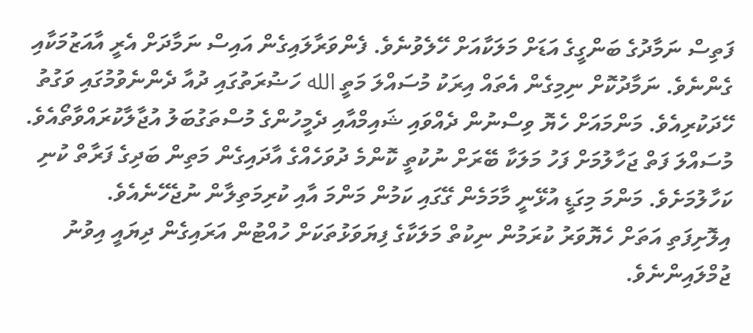ފަތިސް ނަމާދުގެ ބަންގީގެ އަޑަށް މަލަކާއަށް ހޭލެވުނެވެ. ފެންވަރާލައިގެން އައިސް ނަމާދަށް އެރީ އާއަޒުމަކާއި ގެންނެވެ. ނަމާދުކޮށް ނިމިގެން އެތައް އިރަކު މުސައްލަ މަތީ الله ހަޟުރަތުގައި ދުއާ ދެންނެވުމުގައި ވަގުތު ހޭދަކުރިއެވެ. މަންމައަށް ހެޔޮ ވިސްނުން ދެއްވައި ޝައިމްއާއި ދެމީހުންގެ މުސްތަގުބަލު އުޖާލާކުރައްވާތޯއެވެ.
މުސައްލަ ފަތް ޖަހާލުމަށް ފަހު މަލަކާ ބޭރަށް ނުކުތީ ކޮންމެ ދުވަހެއްގެ އާދައިގެން މަތިން ބަދިގެ ފަރާތް ކުނި ކަހާލުމަށެވެ. މަންމަ މިގަޑީ އުޅޭނީ މާމަމެން ގޭގައި ކަމުން މަންމަ އާއި ކުރިމަތިލާން ނުޖެހޭނެއެވެ.
އިލޮށިފަތި އަތަށް ހެޔޮވަރު ކުރަމުން ނިކުތް މަލަކާގެ ފިޔަވަޅުތަކަށް ހުއްޓުން އަރައިގެން ދިޔައީ އިވުނު ޖުމްލައިންނެވެ.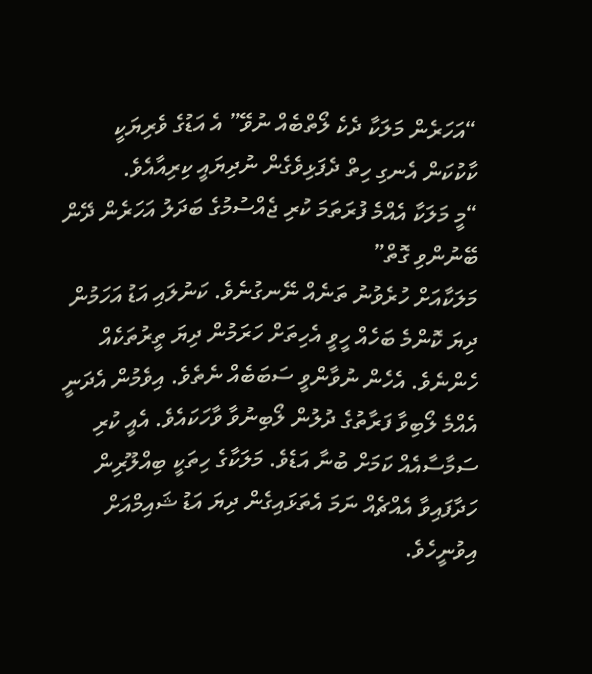“އަހަރެން މަލަކާ ދެކެ ލޯތްބެއް ނުވޭ” އެ އަޑުގެ ވެރިޔަކީ ކާކުކަން އެނގި ހިތް ދެފަޅިވެގެން ނުދިޔައީ ކިރިއާއެވެ.
“މީ މަލަކާ އެއްމެ ފުރަތަމަ ކުރި ޖެއްސުމުގެ ބަދަލު އަހަރެން ދޭން ބޭނުންވި ގޮތް”
މަލަކާއަށް ހުރެވުނު ތަނެއް ނޭނގުނެވެ. ކަނުލައި އަޑު އަހަމުން ދިޔަ ކޮންމެ ބަހެއް ހީވީ އެހިތަށް ހަރަމުން ދިޔަ ތީރުތަކެއް ހެންނެވެ. އެހެން ނުވާންވީ ސަބަބެއް ނެތެވެ. އިވެމުން އެދަނީ އެއްމެ ލޯބިވާ ފަރާތުގެ ދުލުން ލޯބިނުވާ ވާހަކައެވެ. އެއީ ކުރި ސަމާސާއެއް ކަމަށް ބުނާ އަޑެވެ. މަލަކާގެ ހިތަކީ ބިއްލޫރިން ހަދާފައިވާ އެއްޗެއް ނަމަ އެތަޅައިގެން ދިޔަ އަޑު ޝައިމްއަށް އިވުނީހެވެ.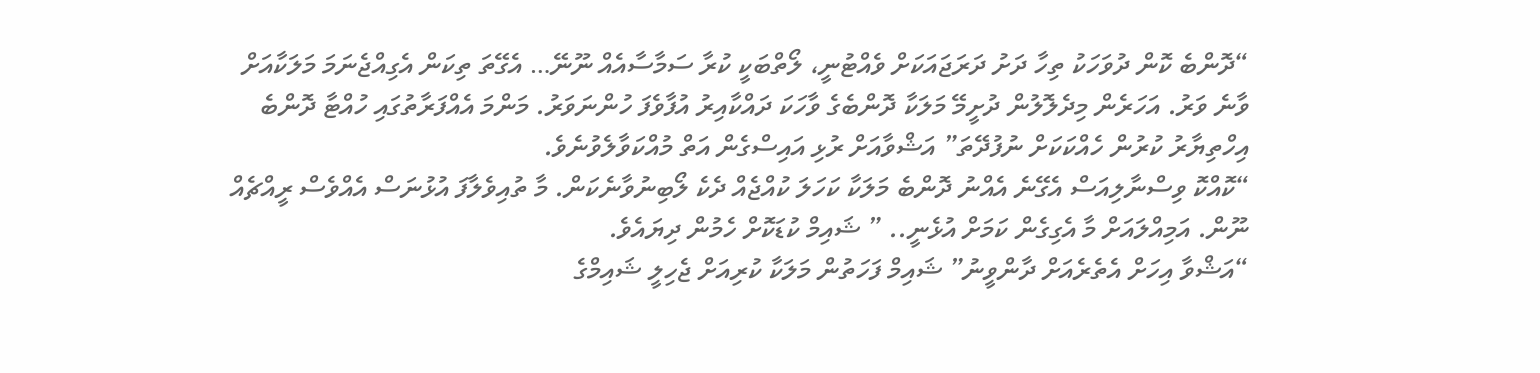“ދޮންބެ ކޮން ދުވަހަކު ތިހާ ދަށު ދަރަޖައަކަށް ވެއްޓުނީ، ލޯތްބަކީ ކުރާ ސަމާސާއެއް ނޫނޭ… އެގޭތަ ތިކަން އެގިއްޖެނަމަ މަލަކާއަށް ވާނެ ވަރު. އަހަރެން މިދެލޮލުން ދުށީމޭ މަލަކާ ދޮންބެގެ ވާހަކަ ދައްކާއިރު އުފާވެފަ ހުންނަވަރު. މަންމަ އެއްފަރާތުގައި ހުއްޓާ ދޮންބެ އިހްތިޔާރު ކުރުން ހެއްކަކަށް ނުފުދޭތަ” އަޝްވާއަށް ރުޅި އައިސްގެން އަތް މުއްކަވާލެވުނެވެ.
“ކޮއްކޮ ވިސްނާލިއަސް އެގޭނެ އެއްނު ދޮންބެ މަލަކާ ކަހަލަ ކުއްޖެއް ދެކެ ލޯބިނުވާނެކަން. މާ ތުއިވެލާފަ އުޅުނަސް އެއްވެސް ރީއްޗެއް ނޫން. އަމިއްލައަށް މާ އެގިގެން ކަމަށް އުޅެނީ.. ” ޝައިމް ކުޑަކޮށް ހެމުން ދިޔައެވެ.
“އަޝްވާ އިހަށް އެތެރެއަށް ދާންވީނު” ޝައިމް ފަހަތުން މަލަކާ ކުރިއަށް ޖެހިލީ ޝައިމްގެ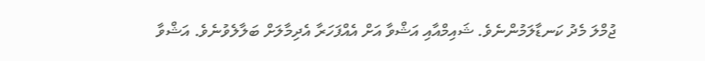ޖުމްލަ މެދު ކަނޑާލަމުންނެވެ. ޝައިމްއާއި އަޝްވާ އަށް އެއްފަހަރާ އެދިމާލަށް ބަލާލެވުނެވެ. އަޝްވާ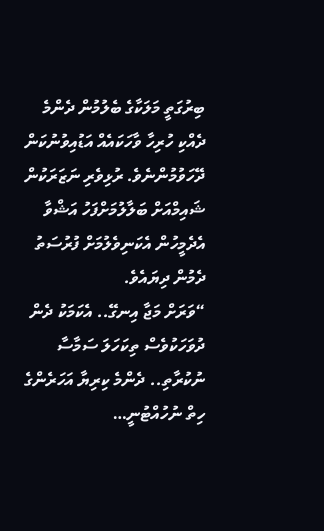ބިރުގަތީ މަލަކާގެ ބެލުމުން ދެންމެ ދެއްކި ހުރިހާ ވާހަކައެއް އަޑުއިވުނުކަން ދޭހަވުމުންނެވެ. ރުޅިވެރި ނަޒަރަކުން ޝައިމްއަށް ބަލާލުމަށްފަހު އަޝްވާ އެދެމީހުން އެކަނިވެލުމަށް ފުރުސަތު ދެމުން ދިޔައެވެ.
“ވަރަށް މަޖާ އިނގޭ.. އެކަމަކު ދެން ދުވަހަކުވެސް ތިކަހަލަ ސަމާސާ ނުކުރާތި.. ދެންމެ ކިރިޔާ އަހަރެންގެ ހިތް ނުހުއްޓުނީ…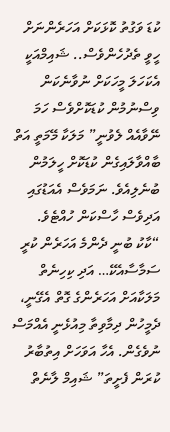ކުޑަ ވަގުތު ކޮޅަކަށް އަހަރެންނަށް ހީވީ ތެދުހެންވެސް.. ޝައިމްއަކީ އެކަހަލަ މީހަކަށް ނުވާނެކަން ވިސްނުމުން ކުޑަކޮށްވެސް ހަމަ ނޭވާއެއް ލެވުނީ” މަލަކާ މޭމަތީ އަތް ބާއްވާލައިގެން ކުޑަކޮށް ހީލަމުން ބުނެލިއެވެ. ނަމަވެސް އެއަޑުގައި އަދިވެސް ހާސްކަން ހުއްޓެވެ.
“ކާކު ބުނީ ދެންމެ އަހަރެން ކުރީ ސަމާސާއެކޭ… އަދި ކިހިނެތް މަލަކާއަށް އަހަރެންގެ ގޮތް އެގޭނީ، ދެމީހުން ދިމާވިތާ މިއުޅެނީ އެއްމަސް ނުވެގެން. އެހާ އަވަހަށް އިތުބާރު ކުރަން ފެށީތަ” ޝައިމް ލާނެތް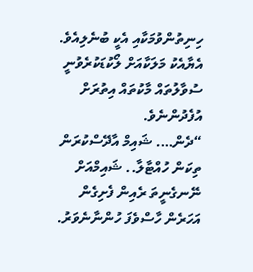ހިނިތުންވުމަކާއި އެކީ ބުނެލިއެވެ. އެޔާއެކު މަލަކާއަށް ލޯކުޑަކުރެވުނީ ސުވާލުތައް މާކުތައް އިތުރަށް އުފެދުންނެވެ.
“ދެން…. ޝައިމް އާދޭސްކުރަން ތިކަން ހުއްޓާލާ.. ޝައިމްއަށް ނޭނގެނީތަ ރެއިން ފެށިގެން އަހަރެން ހާސްވެފަ ހުންނާނެވަރު.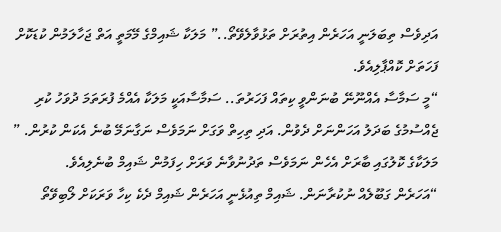އަދިވެސް ތިބަލަނީ އަހަރެން އިތުރަށް ތަޅުވާލެވޭތޯ..” މަލަކާ ޝައިމްގެ މޭމަތީ އަތް ޖަހާލަމުން ކުޑަކޮށް ފަހަތަށް ކޮއްޕާލިއެވެ.
“މީ ސަމާސާ އެއްނޫނޭ ބުނަންވީ ކިތައް ފަހަރުތަ.. ސަމާސާއަކީ މަލަކާ އެއްމެ ފުރަތަމަ ދުވަހު ކުރި ޖެއްސުމުގެ ބަދަލު އަހަންނަށް ދެވުން. އަދި ތިހިތް ވަގަށް ނަމަވެސް ނަގާނަމޭ ބުނެ އެކަން ކުރުން. ” މަލަކާގެ ކޮލުގައި ބާރަށް އެހެން ނަމަވެސް ތަދުނުވާނެ ވަރަށް ހިފަމުން ޝައިމް ބުނެލިއެވެ.
“އަހަރެން ގަބޫލެއް ނުކުރާނަން. ޝައިމް ތިއުޅެނީ އަހަރެން ޝައިމް ދެކެ ކިހާ ވަރަކަށް ލޯބިވޭތޯ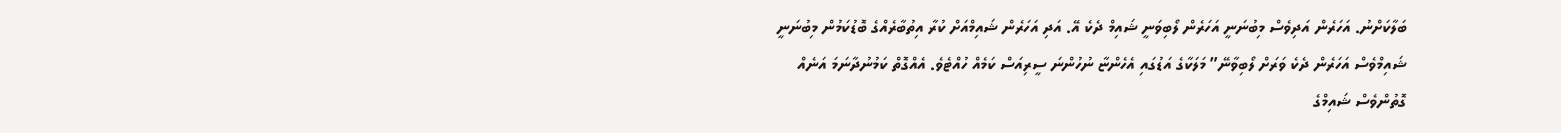ބަލާކަށްނު. އަހަރެން އަދިވެސް މިބުނަނީ އަހަރެން ލޯބިވަނީ ޝައިމް ދެކެ އޭ. އަދި އަހަރެން ޝައިމްއަށް ކުރާ އިތުބާރެއްގެ ބޮޑުކަމުން މިބުނަނީ ޝައިމްވެސް އަހަރެން ދެކެ ވަރަށް ލޯބިވާނޭ” މަލަކާގެ އަޑުގައި އެހެންޏާ ނުހުންނަ ސީރިއަސް ކަމެއް ހުއްޓެވެ. އެއްގޮތް ކަމުނުދާނަމަ އަނެއް ގޮތުންވެސް ޝައިމްގެ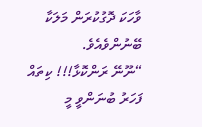ވާހަކަ ދޮގުކުރަން މަލަކާ ބޭނުންވެއެވެ.
“ނޫނޭ ރަންކޮޅާ!!! ކިތައް ފަހަރު ބުނަންވީ މީ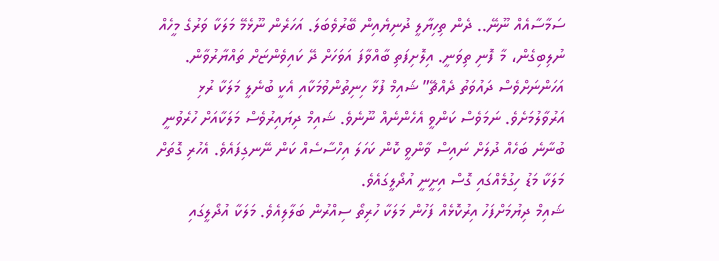ސަމާސާއެއް ނޫނޭ.. ދެން ތިހިޔާލީ ދުނިޔެއިން ބޭރުވެބަލަ. އަހަރެން ނޫޅެމޭ މަލަކާ ވަރުގެ މީހެއް ނުލިބިގެން، މާ ފޮނި ތިވަނީ. އިލޮށިފަތި ބާއްވާފަ އަވަހަށް ދޭ ކައިވެންޏަށް ތައްޔާރުވާން. އަހަންނަށްވެސް ދައުވަތު ދެއްޗޭ” ޝައިމް ފުޅާ ހިނިތުންވުމަކާއި އެކީ ބުނެލީ މަލަކާ ރުޅި އަރުވާލުމަށެވެ. ނަމަވެސް ކަންވީ އެހެންނެއް ނޫނެވެ. ޝައިމް ދިޔައިރުވެސް މަލަކާއަށް ހުރެވުނީ ބުނާނެ ބަހެއް ދުލަށް ނައިސް ވާންވީ ކޮން ކަހަލަ އިހްސާސެއް ކަން ނޭނގިފައެވެ. އެހުރި ގޮތަށް މަލަކާ މަޑު ހިގުމެއްގައި ގޮސް އިށީނީ އުދޯލީގައެވެ.
ޝައިމް ދިޔުމަށްފަހު އިރުކޮޅެއް ފަހުން މަލަކާ ހުރިތޯ ސިއްރުން ބަލާލިއެވެ. މަލަކާ އުދޯލީގައި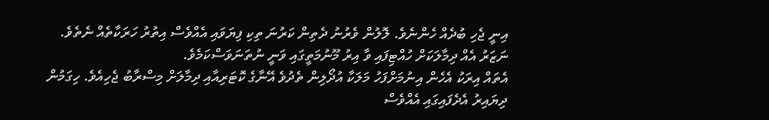އިނީ ޖެހި ބުދެއް ހެންނެވެ. ލޮލުން ވެރުނު ދެތިން ކަރުނަ ތިކި ފިޔަވައި އެއްވެސް އިތުރު ހަރަކާތެއް ނެތެވެ. ނަޒަރު އެއް ދިމާލަކަށް ހުއްޓިފައި ވާ އިރު މޫނުމަތީގައި ވަނީ ނުތަނަވަސްކަމެވެ.
އެތައް އިރަކު އެހެން އިނުމަށްފަހު މަލަކާ އުދޯލިން ތެދުވެ އޭނާގެ ކޮޓަރިއާއި ދިމާލަށް މިސްރާބު ޖެހިއެވެ. ހިގަމުން ދިޔައިރު އެދެފައިގައި އެއްވެސް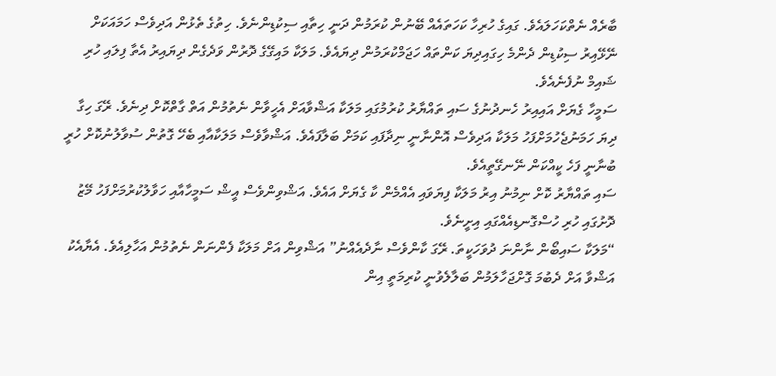ބާރެއް ނެތްކަހަލައެވެ. ގައިގެ ހުރިހާ ކަހަތައެއް ބޭނުން ކުރަމުން ދަނީ ހިތާއި ސިކުޑިންނެވެ. ހިތުގެ ތެޅުން އަދިވެސް ހަމައަކަށް ނޭޅޭއިރު ސިކުޑިން ދެންމެ ހިގައިދިޔަ ކަންތައް ހަޖަމްކުރަމުން ދިޔައެވެ. މަލަކާ މައިގޭގެ ދޮރުން ވަދެގެން ދިޔައިރު އެތާ ފިލައި ހުރި ޝައިމް ނުފެނެއެވެ.
ސަމީހާ ގެޔަށް އައިއިރު ހެނދުނުގެ ސައި ތައްޔާރު ކުރުމުގައި މަލަކާ އަޝްވާއަށް އެހީވާން ނެތުމުން އަތް ގާތްކޮށް ދިނެވެ. ރޭގަ ހިގާ ދިޔަ ހަމަނުޖެހުމަށްފަހު މަލަކާ އަދިވެސް އޮންނާނީ ނިދާފައި ކަމަށް ބަލާފައެވެ. އަޝްވާވެސް މަލަކާއާއި ބެހޭ ގޮތުން ސުވާލުނުކޮށް ހުރީ ބުނާނީ ފަހެ ކީއްކަން ނޭނގޭތީއެވެ.
ސައި ތައްޔާރު ކޮށް ނިމުނު އިރު މަލަކާ ފިޔަވައި އެއްމެން ކާ ގެޔަށް އައެވެ. އަޝްވިންވެސް އީޝް ސަމީހާއާއި ހަވާލުކުރުމަށްފަހު މޭޒު ދޮށުގައި ހުރި ހުސްގޮނޑިއެއްގައި އިށީނެވެ.
“މަލަކާ ސައިބޯން ނާންނަ ދުވަހަކީތަ. ރޭގަ ކާންވެސް ނާދެއެއްނު” އަޝްވިން އަށް މަލަކާ ފެންނަން ނެތުމުން އަހާލިއެވެ. އެޔާއެކު އަޝްވާ އަށް ދެބުމަ ގޮށްޖަހާލަމުން ބަލާލެވުނީ ކުރިމަތީ އިން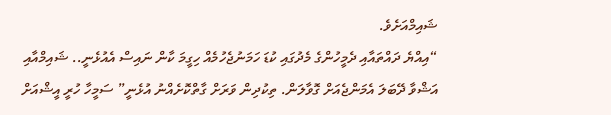ޝައިމްއަށެވެ.
“އިއްޔެ ދައްތައާއި ދެމީހުންގެ މެދުގައި ކުޑަ ހަމަނުޖެހުމެއް ހިގީމަ ކާން ނައިސް އެއުޅެނީ.. ޝައިމްއާއި އަޝްވާ ދޭބަލަ އެމަންޖެއަށް ގޮވާލަން. ތިކުދިން ވަރަށް ގާތްކޮށެއްނު އުޅެނީ” ސަމީހާ ހުރީ އީޝްއަށް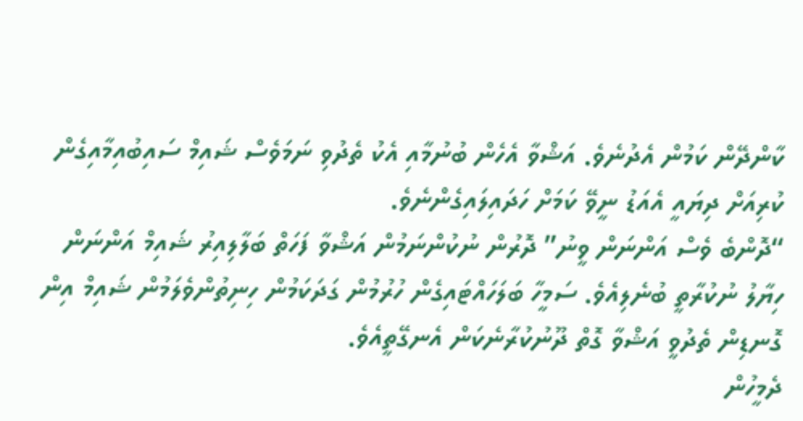ކާންދޭން ކަމުން އެދުނެވެ. އަޝްވާ އެހެން ބުނުމާއި އެކު ތެދުވި ނަމަވެސް ޝައިމް ސައިބުއިމާއިގެން ކުރިއަށް ދިޔައީ އެއަޑު ނީވޭ ކަމަށް ހަދައިލައިގެންނެވެ.
“ދޮންބެ ވެސް އަންނަން ވީނު” ދޮރުން ނުކުންނަމުން އަޝްވާ ފަހަތް ބަލާލިއިރު ޝައިމް އަންނަން ހިޔާލު ނުކުރާތީ ބުނެލިއެވެ. ސަމީހާ ބަލަހައްޓައިގެން ހުރުމުން ގަދަކަމުން ހިނިތުންވެލަމުން ޝައިމް އިން ގޮނޑިން ތެދުވީ އަޝްވާ ގޮތް ދޫނުކުރާނެކަން އެނގޭތީއެވެ.
ދެމީހުން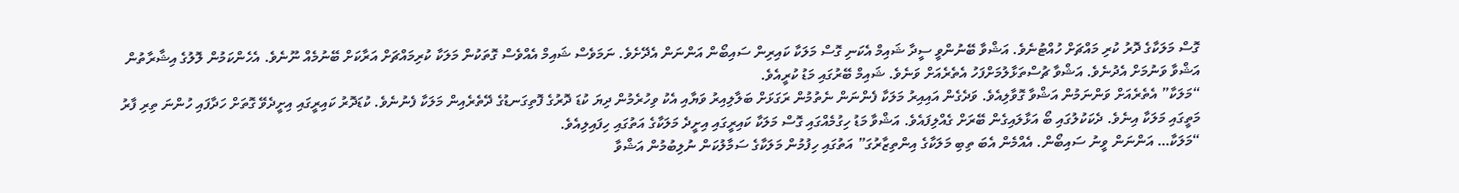ގޮސް މަލަކާގެ ދޮރު ކުރި މައްޗަށް ހުއްޓުނެވެ. އަޝްވާ ބޭނުންވީ ސީދާ ޝައިމް އެކަނި ގޮސް މަލަކާ ކައިރިން ސައިބޯން އަންނަން އެދޭށެވެ. ނަމަވެސް ޝައިމް އެއްވެސް ގޮތަކުން މަލަކާ ކުރިމައްޗަށް އަރާކަށް ބޭނުމެއް ނޫނެވެ. އެހެންކަމުން ލޮލުގެ އިޝާރާތުން އަޝްވާ ވަނުމަށް އެދުނެވެ. އަޝްވާ ޗުސްތަޅާލުމަށްފަހު އެތެރެއަށް ވަނެވެ. ޝައިމް ބޭރުގައި މަޑު ކުރީއެވެ.
“މަލަކާ” އެތެރެއަށް ވަންނަމުން އަޝްވާ ގޮވާލިއެވެ. ވަދެގެން އައިއިރު މަލަކާ ފެންނަން ނެތުމުން ރަގަޅަށް ބަލާލިއިރު ވަޔާއި އެކު ވިހުރެމުން ދިޔަ ކުޑަ ދޮރުގެ ފޮތިގަނޑުގެ ދޭތެރެއިން މަލަކާ ފެނުނެވެ. ކުޑަދޮރު ކައިރީގައި އިށީދެވޭ ގޮތަށް ހަދާފައި ހުންނަ ތިރި ފާރު މަތީގައި މަލަކާ އިނެވެ. ދެކަކުލުގައި ބޯ އަޅާލައިގެން ބޭރަށް ގެއްލިފައެވެ. އަޝްވާ މަޑު ހިގުމެއްގައި ގޮސް މަލަކާ ކައިރީގައި އިށީދެ މަލަކާގެ އަތުގައި ހިފައިލިއެވެ.
“މަލަކާ… އަންނަން ވީނު ސައިބޯން. އެއްމެން އެބަ ތިބި މަލަކާގެ އިންތިޒާރުގަ” އަތުގައި ހިފުމުން މަލަކާގެ ސަމާލުކަން ނުލިބުމުން އަޝްވާ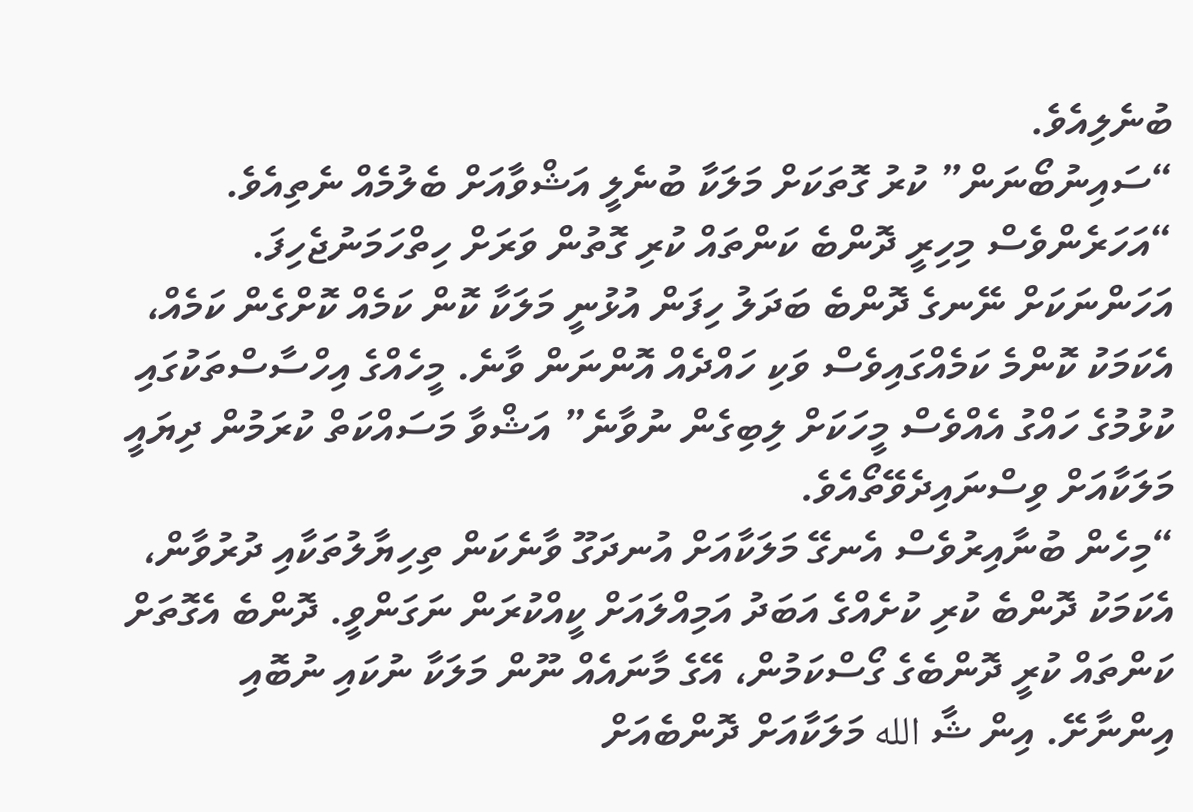ބުނެލިއެވެ.
“ސައިނުބޯނަން” ކުރު ގޮތަކަށް މަލަކާ ބުނެލީ އަޝްވާއަށް ބެލުމެއް ނެތިއެވެ.
“އަހަރެންވެސް މިހިރީ ދޮންބެ ކަންތައް ކުރި ގޮތުން ވަރަށް ހިތްހަމަނުޖެހިފަ. އަހަންނަކަށް ނޭނގެ ދޮންބެ ބަދަލު ހިފަން އުޅުނީ މަލަކާ ކޮން ކަމެއް ކޮށްގެން ކަމެއް، އެކަމަކު ކޮންމެ ކަމެއްގައިވެސް ވަކި ހައްދެއް އޮންނަން ވާނެ. މީހެއްގެ އިހްސާސްތަކުގައި ކުޅުމުގެ ހައްގު އެއްވެސް މީހަކަށް ލިބިގެން ނުވާނެ” އަޝްވާ މަސައްކަތް ކުރަމުން ދިޔައީ މަލަކާއަށް ވިސްނައިދެވޭތޯއެވެ.
“މިހެން ބުނާއިރުވެސް އެނގޭ މަލަކާއަށް އުނދަގޫ ވާނެކަން ތިހިޔާލުތަކާއި ދުރުވާން، އެކަމަކު ދޮންބެ ކުރި ކުށެއްގެ އަބަދު އަމިއްލައަށް ކީއްކުރަން ނަގަންވީ. ދޮންބެ އެގޮތަށް ކަންތައް ކުރީ ދޮންބެގެ ގޯސްކަމުން، އޭގެ މާނައެއް ނޫން މަލަކާ ނުކައި ނުބޮއި އިންނާށޭ. އިން ޝާ الله މަލަކާއަށް ދޮންބެއަށް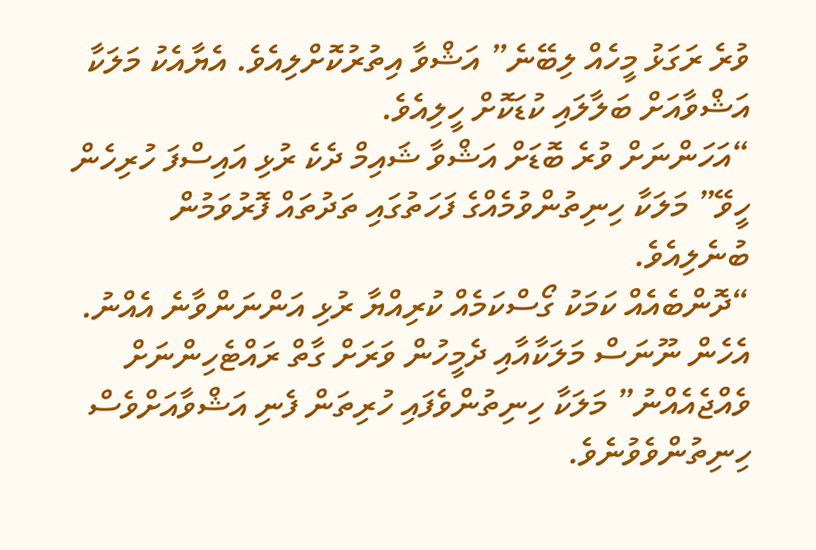ވުރެ ރަގަޅު މީހެއް ލިބޭނެ” އަޝްވާ އިތުރުކޮށްލިއެވެ. އެޔާއެކު މަލަކާ އަޝްވާއަށް ބަލާލައި ކުޑަކޮށް ހީލިއެވެ.
“އަހަންނަށް ވުރެ ބޮޑަށް އަޝްވާ ޝައިމް ދެކެ ރުޅި އައިސްފަ ހުރިހެން ހީވޭ” މަލަކާ ހިނިތުންވުމެއްގެ ފަހަތުގައި ތަދުތައް ފޮރުވަމުން ބުނެލިއެވެ.
“ދޮންބެއެއް ކަމަކު ގޯސްކަމެއް ކުރިއްޔާ ރުޅި އަންނަންވާނެ އެއްނު. އެހެން ނޫނަސް މަލަކާއާއި ދެމީހުން ވަރަށް ގާތް ރައްޓެހިންނަށް ވެއްޖެއެއްނު” މަލަކާ ހިނިތުންވެފައި ހުރިތަން ފެނި އަޝްވާއަށްވެސް ހިނިތުންވެވުނެވެ.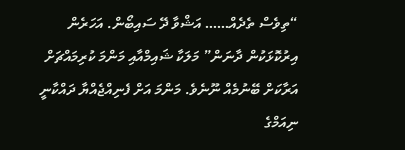“ތިވެސް ތެދެއް…… އަޝްވާ ދޭ ސައިބޯން. އަހަރެން އިރުކޮޅަކުން ދާނަން” މަލަކާ ޝައިމްއާއި މަންމަ ކުރިމައްޗަށް އަރާކަށް ބޭނުމެއް ނޫނެވެ. މަންމަ އަށް ފެނިއްޖެއްޔާ ދައްކާނީ ނިއަމްގެ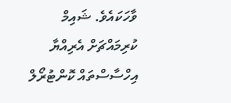ވާހަކައެވެ. ޝައިމް ކުރިމައްޗަށް އެރިއްޔާ އިހްސާސްތައް ކޮންޓުރޯލް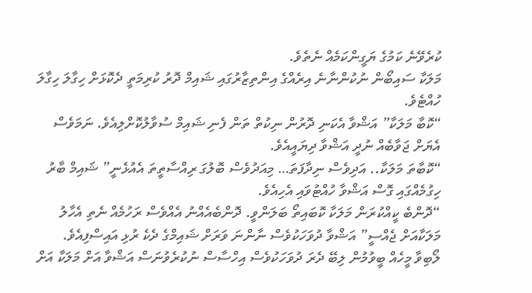ކުރެވޭނެ ކަމުގެ ޔަގީންކަމެއް ނެތެވެ.
މަލަކާ ސައިބޯން ނުކުންނާނެ އިރެއްގެ އިންތިޒާރުގައި ޝައިމް ދޮރު ކުރިމަތީ ދެކޮޅަށް ހިގާލަ ހިގާލަ ހުއްޓެވެ.
“ކޮބާ މަލަކާ” އަޝްވާ އެކަނި ދޮރުން ނިކުތް ތަން ފެނި ޝައިމް ސުވާލުކޮށްލިއެވެ. ނަމަވެސް އެޔަށް ޖަވާބެއް ނުދީ އަޝްވާ ދިޔައީއެވެ.
“ކޮބާތަ މަލަކާ.. އަދިވެސް ނިދާފަތަ… މިއަދުވެސް ބޮލުގަ ރިއްސާތީތަ އެއުޅެނީ” ޝައިމް ބާރު ހިގުމެއްގައި ގޮސް އަޝްވާ ހުއްޓުވައި އެހިއެވެ.
“ދޮންބެ ކީއްކުރަން މަލަކާ ކޮބައިތޯ ބަލަންވީ. ދޮންބެއެއްނު އެއްވެސް ރަހުމެއް ނެތި އެހާލު މަލަކާއަށް ޖެއްސީ” އަޝްވާ ދުވަހަކުވެސް ނާންނަ ވަރަށް ޝައިމްގެ ދެކެ ރުޅި އައިސްފިއެވެ. ލޯބިވާ މީހެއް ބީވުމުން ލިބޭ ދެރަ ދުވަހަކުވެސް އިހްސާސް ނުކުރެވުނަސް އަޝްވާ އަށް މަލަކާ އަށް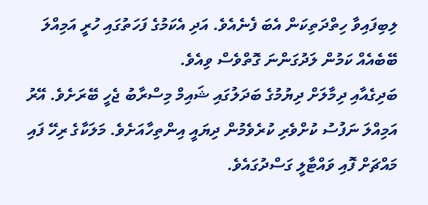ލިބިފައިވާ ހިތްދަތިކަން އެބަ ފެނެއެވެ. އަދި އެކަމުގެ ފަހަތުގައި ހުރީ އަމިއްލަ ބޭބެއެއް ކަމުން ލަދުގަންނަ ގޮތްވެސް ވިއެވެ.
ބަދިގެއާއި ދިމާލަށް ދިޔުމުގެ ބަދަލުގައި ޝައިމް މިސްރާބު ޖެހީ ބޭރަށެވެ. އޭރު އަމިއްލަ ނަފުސު ކުށްވެރި ކުރެވެމުން ދިޔައީ އިންތިހާއަށެވެ. މަލަކާގެ ރިހޭ ފައި މައްޗަށް ފޮއި ވައްޓާލީ ގަސްދުގައެވެ.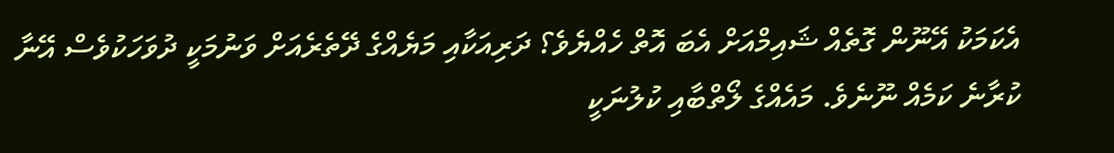އެކަމަކު އޭނޫން ގޮތެއް ޝައިމްއަށް އެބަ އޮތް ހެއްޔެވެ؟ ދަރިއަކާއި މަޔެއްގެ ދޭތެރެއަށް ވަނުމަކީ ދުވަހަކުވެސް އޭނާ ކުރާނެ ކަމެއް ނޫނެވެ. މައެއްގެ ލޯތްބާއި ކުލުނަކީ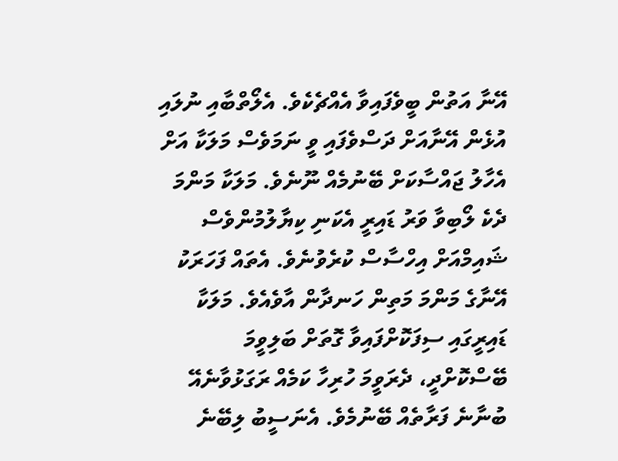އޭނާ އަތުން ބީވެފައިވާ އެއްޗެކެވެ. އެލޯތްބާއި ނުލައި އުޅެން އޭނާއަށް ދަސްވެފައި ވީ ނަމަވެސް މަލަކާ އަށް އެހާލު ޖައްސާކަށް ބޭނުމެއް ނޫނެވެ. މަލަކާ މަންމަ ދެކެ ލޯބިވާ ވަރު ޑައިރީ އެކަނި ކިޔާލުމުންވެސް ޝައިމްއަށް އިހްސާސް ކުރެވުނެވެ. އެތައް ފަހަރަކު އޭނާގެ މަންމަ މަތިން ހަނދާން އާވެއެވެ. މަލަކާ ޑައިރީގައި ސިފަކޮށްފައިވާ ގޮތަށް ބަލިވީމަ ބޭސްކޮށްދީ، ދެރަވީމަ ހުރިހާ ކަމެއް ރަގަޅުވާނެއޭ ބުނާނެ ފަރާތެއް ބޭނުމެވެ. އެނަސީބު ލިބޭނެ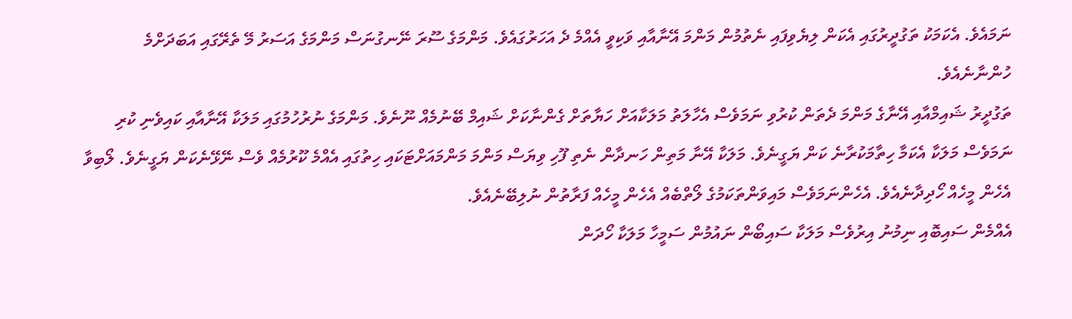ނަމައެވެ. އެކަމަކު ތަގުދީރުގައި އެކަން ލިޔެވިފައި ނެތުމުން މަންމަ އޭނާއާއި ވަކިވީ އެއްމެ ދެ އަހަރުގައެވެ. މަންމަގެ ސޫރަ ނޭނގުނަސް މަންމަގެ އަސަރު މޭ ތެރޭގައި އަބަދަށްމެ ހުންނާނެއެވެ.
ތަގުދީރު ޝައިމްއާއި އޭނާގެ މަންމަ ދެތަން ކުރުވި ނަމަވެސް އެހާލަތު މަލަކާއަށް ހަޔާތަށް ގެންނާކަށް ޝައިމް ބޭނުމެއް ނޫނެވެ. މަންމަގެ ނުރުހުމުގައި މަލަކާ އޭނާއާއި ކައިވެނި ކުރި ނަމަވެސް މަލަކާ އެކަމާ ހިތާމަކުރާނެ ކަން ޔަގީނެވެ. މަލަކާ އޭނާ މަތިން ހަނދާން ނެތި ފޫހި ވިޔަސް މަންމަ މަންމައަށްޓަކައި ހިތުގައި އެއްމެ ކޫރުމެއް ވެސް ނޭޅޭނެކަން ޔަގީނެވެ. ލޯބިވާ އެހެން މީހެއް ހޯދިދާނެއެވެ. އެހެންނަމަވެސް މައިވަންތަކަމުގެ ލޯތްބެއް އެހެން މީހެއް ފަރާތުން ނުލިބޭނެއެވެ.
އެއްމެން ސައިބޮއި ނިމުނު އިރުވެސް މަލަކާ ސައިބޯން ނައުމުން ސަމީހާ މަލަކާ ހޯދަން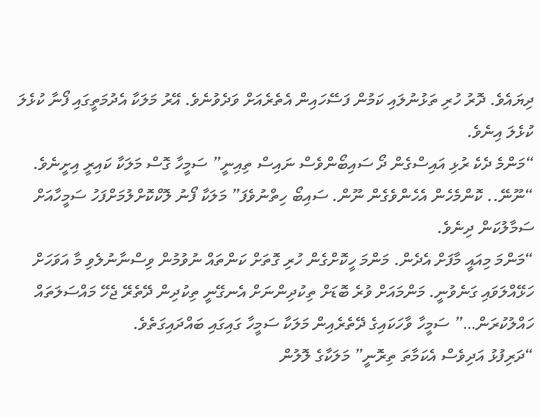ދިޔައެވެ. ދޮރު ހުރި ތަޅުނުލައި ކަމުން ފަސޭހައިން އެތެރެއަށް ވަދެވުނެވެ. އޭރު މަލަކާ އެދުމަތީގައި ފޯނާ ކުޅެލަ ކުޅެލަ އިނެވެ.
“މަންމެ ދެކެ ރުޅި އައިސްގެން ދޯ ސައިބޯންވެސް ނައިސް ތިއިނީ” ސަމީހާ ގޮސް މަލަކާ ކައިރީ އިށީނެވެ.
“ނޫނޭ.. ކޮންމެހެން އެހެންވެގެން ނޫން. ސައިބޯ ހިތްނުވެފަ” މަލަކާ ފޯނު ލޮކްކޮށްލުމަށްފަހު ސަމީހާއަށް ސަމާލުކަން ދިނެވެ.
“މަންމަ މިއައީ މާފަށް އެދެން. މަންމަ ހީކޮށްގެން ހުރި ގޮތަށް ކަންތައް ނުވުމުން ވިސްނާނުލެވި މާ އަވަހަށް ހަޅޭއްލަވައި ގަނެވުނީ. މަންމައަށް ވުރެ ބޮޑަށް ތިކުދިންނަށް އެނގޭނީ ތިކުދިން ދޭތެރޭ ޖެހޭ މައްސަލަތައް ހައްލުކުރަން…” ސަމީހާ ވާހަކައިގެ ދޭތެރެއިން މަލަކާ ސަމީހާ ގައިގައި ބައްދައިގަތެވެ.
“ދަރިފުޅު އަދިވެސް އެކަމާތަ ތިރޮނީ” މަލަކާގެ ލޮލުން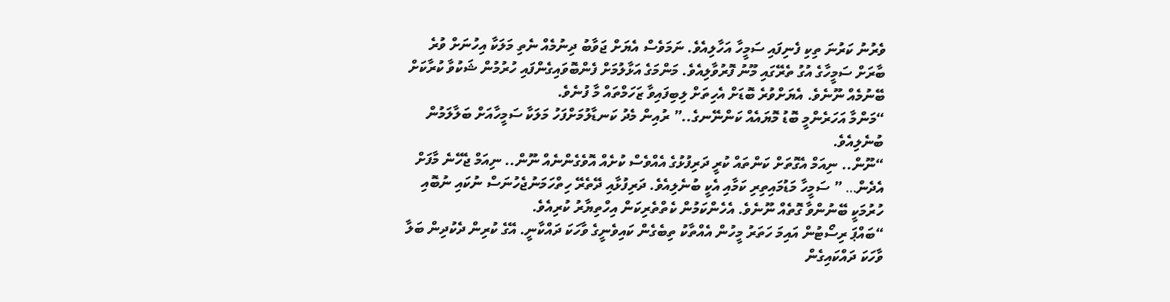ވެރުނު ކަރުނަ ތިކި ފެނިފައި ސަމީހާ އަހާލިއެވެ. ނަމަވެސް އެޔަށް ޖަވާބު ދިނުމެއް ނެތި މަލަކާ އިހުނަށް ވުރެ ބާރަށް ސަމީހާގެ އުގު ތެރޭގައި މޫނު ފޮރުވާލިއެވެ. މަންމަގެ އަޅާލުމަށް ފެންބޮވައިގެންފައި ހުރުމުން ޝަކުވާ ކުރާކަށް ބޭނުމެއް ނޫނެވެ. އެޔަށްވުރެ ބޮޑަށް އެހިތަށް ލިބިފައިވާ ޒަހަމްތައް މާ ފުނެވެ.
“މަންމާ އަހަރެންމީ ބޮޑު މޮޔައެއް ކަންނޭނގެ..” ރުއިން މެދު ކަނޑާލުމަށްފަހު މަލަކާ ސަމީހާއަށް ބަލާލަމުން ބުނެލިއެވެ.
“ނޫން.. ނިއަމް އެގޮތަށް ކަންތައް ކުރީ ދަރިފުޅުގެ އެއްވެސް ކުށެއް އޮވެގެންނެއް ނޫން.. ނިއަމް ޖެހޭނެ މާފަށް އެދެން… ” ސަމީހާ މަޑުމައިތިރި ކަމާއި އެކީ ބުނެލިއެވެ. ދަރިފުޅާއި ދޭތެރޭ ހިތްހަމަނުޖެހުނަސް ނުކައި ނުބޮއި ހުރުމަކީ ބޭނުންވާ ގޮތެއް ނޫނެވެ. އެހެންކަމުން ކެތްތެރިކަން އިހްތިޔާރު ކުރިއެވެ.
“ބައްޕަ ރިސޯޓުން އައިމަ ހަތަރު މީހުން އެއްތާކު ތިބެގެން ކައިވެނީގެ ވާހަކަ ދައްކާނީ. އޭގެ ކުރިން ދެކުދިން ބަލާ ވާހަކަ ދައްކައިގެން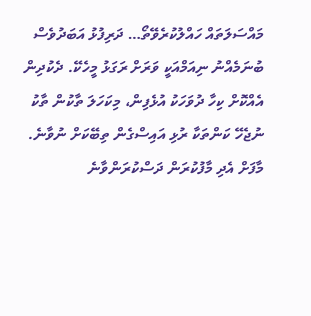މައްސަލަތައް ހައްލުކުރެވޭތޯ… ދަރިފުޅު އަބަދުވެސް ބުނަމެއްނު ނިއަމްއަކީ ވަރަށް ރަގަޅު މީހެކޭ. ދެކުދިން އެއްކޮށް ކިހާ ދުވަހަކު އުޅެފިން، މިކަހަލަ ތާކުން ތާކު ނުޖެހޭ ކަންތަކާ ރުޅި އައިސްގެން ތިބޭކަށް ނުވާނެ. މާފަށް އެދި މާފުކުރަން ދަސްކުރަންވާނެ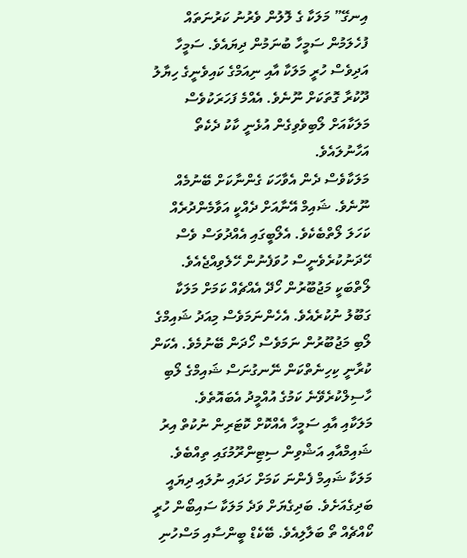އިނގޭ” މަލަކާ ގެ ލޮލުން ވެރުނު ކަރުނަތައް ފުހެލަމުން ސަމީހާ ބުނަމުން ދިޔައެވެ. ސަމީހާ އަދިވެސް ހުރީ މަލަކާ އާއި ނިއަމްގެ ކައިވެނީގެ ހިޔާލު ދޫކުރާ ގޮތަކަށް ނޫނެވެ. އެއްމެ ފަހަރަކުވެސް މަލަކާއަށް ލޯބިވެވިގެން އުޅެނީ ކާކު ދެކެތޯ އަހާނުލައެވެ.
މަލަކާވެސް ދެން އެވާހަކަ ގެންނާކަށް ބޭނުމެއް ނޫނެވެ. ޝައިމް އޭނާއަށް ދެއްކީ އަވާމެންދުރެއް ކަހަލަ ލޯތްބެކެވެ. އެލޯބީގައި އެއްދުވަސް ވެސް ހޭދަނުކުރެވެނީސް ހުވަފެނުން ހޭލެވިއްޖެއެވެ. ލޯތްބަކީ މަޖުބޫރުން ހޯދޭ އެއްޗެއް ކަމަށް މަލަކާ ގަބޫލު ނުކުރެއެވެ. އެހެންނަމަވެސް މިއަދު ޝައިމްގެ ލޯބި މަޖުބޫރުން ނަމަވެސް ހޯދަން ބޭނުމެވެ. އެކަން ކުރާނީ ކިހިނެތްކަން ނޭނގުނަސް ޝައިމްގެ ލޯބި ހާސިލްކުރެވޭނެ ކަމުގެ އުއްމީދު އެބައޮތެވެ.
މަލަކާއި އާއި ސަމީހާ އެއްކޮށް ކޮޓަރިން ނުކުތް އިރު ޝައިމްއާއި އަޝްވިން ސިޓިންރޫމުގައި ތިއްބެވެ. މަލަކާ ޝައިމް ފެންނަ ކަމަށް ހަދައި ނުލައި ދިޔައީ ބަދިގެއަށެވެ. ބަދިގެޔަށް ވަދެ މަލަކާ ސައިބޯން ހުރީ ކޯއްޗެއް ތޯ ބަލާލިއެވެ. ބޭކެޑް ބީންސާއި މަސްހުނި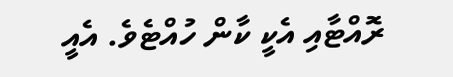ރޮއްޓާއި އެކީ ކާން ހުއްޓެވެ. އެއީ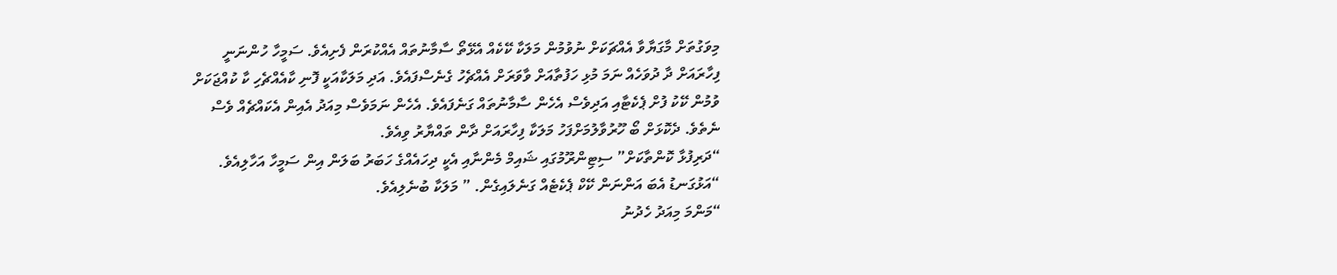މިވަގުތަށް މާގަޔާވާ އެއްޗަކަށް ނުވުމުން މަލަކާ ކޭކެއް އެޅޭތޯ ސާމާނުތައް އެއްކުރަން ފެށިއެވެ. ސަމީހާ ހުންނަނީ ފިހާރައަށް ދާ ދުވަހެއް ނަމަ މުޅި ހަފުތާއަށް ވާވަރަށް އެއްޗެހު ގެނެސްފައެވެ. އަދި މަލަކާއަކީ ފޮނި ކާއެއްޗެހި ކާ ކުއްޖަކަށް ވުމުން ކޭކު ފުށް ޕެކެޓާއި އަދިވެސް އެހެން ސާމާނުތައް ގަނެފައެވެ. އެހެން ނަމަވެސް މިއަދު އެއިން އެކައްޗެއް ވެސް ނެތެވެ. ދެކޮޅަށް ބޯ ހޫރުވާލުމަށްފަހު މަލަކާ ފިހާރައަށް ދާން ތައްޔާރު ވިއެވެ.
“ދަރިފުޅާ ކޮންތާކަށް” ސިޓިންރޫމުގައި ޝައިމް މެންނާއި އެކީ ދިހައެއްގެ ހަބަރު ބަލަން އިން ސަމީހާ އަހާލިއެވެ.
“އަޅުގަނޑު އެބަ އަންނަން ކޭކް ޕެކެޓެއް ގަނެލައިގެން. ” މަލަކާ ބުނެލިއެވެ.
“މަންމަ މިއަދު ހެދުނު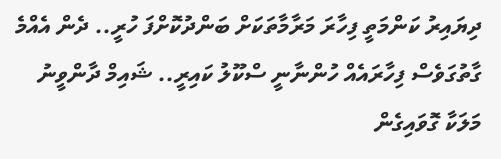ދިޔައިރު ކަންމަތީ ފިހާރަ މަރާމާތަކަށް ބަންދުކޮށްފަ ހުރީ.. ދެން އެއްމެ ގާތުގަވެސް ފިހާރައެއް ހުންނާނީ ސްކޫލު ކައިރީ.. ޝައިމް ދާންވީނު މަލަކާ ގޮވައިގެން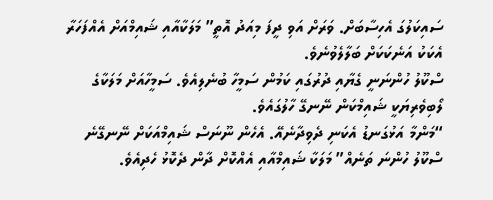ސައިކަލުގަ އެހިސާބަށް. ވަރަށް އަވި ދީފަ މިއަދު އޮތީ” މަލަކާއާއި ޝައިމްއަށް އެއްފަހަރާ އެކަކު އަނެކަކަށް ބަލާލެވުނެވެ.
ސްކޫލު ހުންނަނީ ގެޔާއި ދުރުގައި ކަމުން ސަމީހާ ބުނެލިއެވެ. ސަމީހާއަށް މަލަކާގެ ލޯބިވެރިޔަކީ ޝައިމްކަން ނޭނގޭ ހާލުގައެވެ.
“މަންމާ އަޅުގަނޑު އެކަނި ދެވިދާނެއޭ. އެހެން ނޫނަސް ޝައިމްއަކަށް ނޭނގޭނެ ސްކޫލު ހުންނަ ތަނެއް” މަލަކާ ޝައިމްއާއި އެއްކޮށް ދާން ދެކޮޅު ހެދިއެވެ.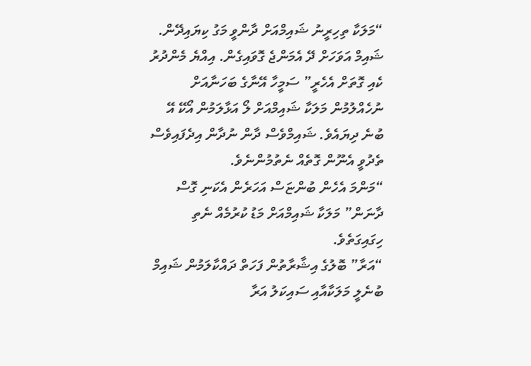“މަލަކާ ތިހިރީނު ޝައިމްއަށް ދާންވީ މަގު ކިޔައިދޭން. ޝައިމް އަވަހަށް ދޭ އެމަންޖެ ގޮވައިގެން. އިއްޔެ މެންދުރު ކެއި ގޮތަށް އެހެރީ” ސަމީހާ އޭނާގެ ބަހަނާއަށް ނުހެއްލުމުން މަލަކާ ޝައިމްއަށް ލޯ އަޅާލަމުން އޯކޭ އޭ ބުނެ ދިޔައެވެ. ޝައިމްވެސް ދާން ނުދާން އިދެފައިވެސް ތެދުވީ އެނޫން ގޮތެއް ނެތުމުންނެވެ.
“މަންމަ އެހެން ބުންޏަސް އަހަރެން އެކަނި ގޮސް ދާނަން” މަލަކާ ޝައިމްއަށް މަޑު ކުރުމެއް ނެތި ހިގައިގަތެވެ.
“އަރާ” ބޮލުގެ އިޝާރާތުން ފަހަތް ދައްކާލަމުން ޝައިމް ބުނެލީ މަލަކާއާއި ސައިކަލު އަރާ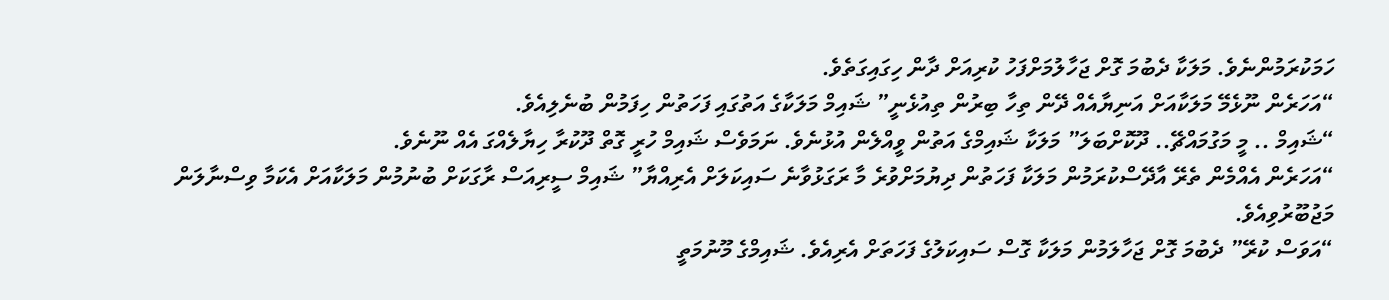ހަމަކުރަމުންނެވެ. މަލަކާ ދެބުމަ ގޮށް ޖަހާލުމަށްފަހު ކުރިއަށް ދާން ހިގައިގަތެވެ.
“އަހަރެން ނޫޅެމޭ މަލަކާއަށް އަނިޔާއެއް ދޭން ތިހާ ބިރުން ތިއުޅެނީ” ޝައިމް މަލަކާގެ އަތުގައި ފަހަތުން ހިފަމުން ބުނެލިއެވެ.
“ޝައިމް .. މީ މަގުމައްޗޭ.. ދޫކޮށްބަލަ” މަލަކާ ޝައިމްގެ އަތުން ވީއްލެން އުޅުނެވެ. ނަމަވެސް ޝައިމް ހުރީ ގޮތް ދޫކުރާ ހިޔާލެއްގަ އެއް ނޫނެވެ.
“އަހަރެން އެއްމެން ތެރޭ އާދޭސްކުރަމުން މަލަކާ ފަހަތުން ދިޔުމަށްވުރެ މާ ރަގަޅުވާނެ ސައިކަލަށް އެރިއްޔާ” ޝައިމް ސީރިއަސް ރާގަކަށް ބުނުމުން މަލަކާއަށް އެކަމާ ވިސްނާލަން މަޖުބޫރުވިއެވެ.
“އަވަސް ކުރޭ” ދެބުމަ ގޮށް ޖަހާލަމުން މަލަކާ ގޮސް ސައިކަލުގެ ފަހަތަށް އެރިއެވެ. ޝައިމްގެ މޫނުމަތީ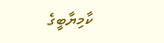ކާމިޔާބީގެ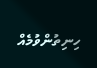ހިނިތުންވުމެއް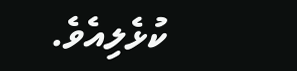ކުޅެލިއެވެ.